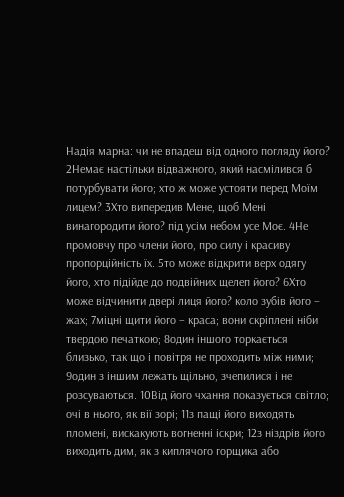Надія марна: чи не впадеш від одного погляду його? 2Немає настільки відважного, який насмілився б потурбувати його; хто ж може устояти перед Моїм лицем? 3Хто випередив Мене, щоб Мені винагородити його? під усім небом усе Моє. 4Не промовчу про члени його, про силу і красиву пропорційність їх. 5то може відкрити верх одягу його, хто підійде до подвійних щелеп його? 6Хто може відчинити двері лиця його? коло зубів його – жах; 7міцні щити його – краса; вони скріплені ніби твердою печаткою; 8один іншого торкається близько, так що і повітря не проходить між ними; 9один з іншим лежать щільно, зчепилися і не розсуваються. 10Від його чхання показується світло; очі в нього, як вії зорі; 11з пащі його виходять пломені, вискакують вогненні іскри; 12з ніздрів його виходить дим, як з киплячого горщика або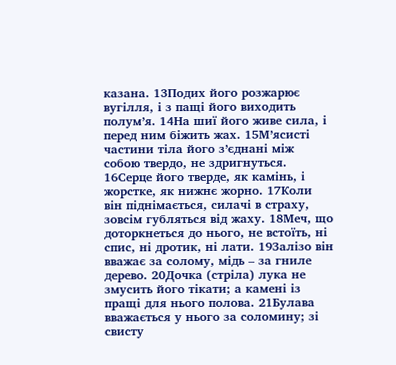казана. 13Подих його розжарює вугілля, і з пащі його виходить полум’я. 14На шиї його живе сила, і перед ним біжить жах. 15М’ясисті частини тіла його з’єднані між собою твердо, не здригнуться. 16Серце його тверде, як камінь, і жорстке, як нижнє жорно. 17Коли він піднімається, силачі в страху, зовсім губляться від жаху. 18Меч, що доторкнеться до нього, не встоїть, ні спис, ні дротик, ні лати. 19Залізо він вважає за солому, мідь – за гниле дерево. 20Дочка (стріла) лука не змусить його тікати; а камені із пращі для нього полова. 21Булава вважається у нього за соломину; зі свисту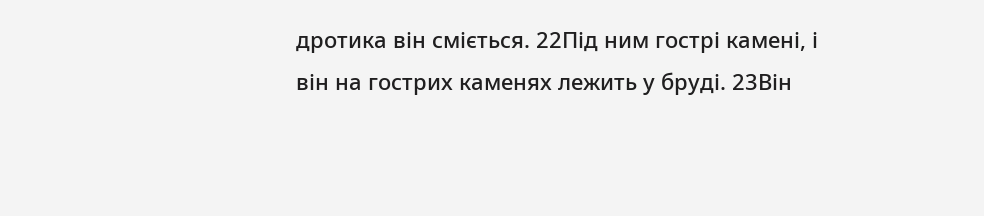дротика він сміється. 22Під ним гострі камені, і він на гострих каменях лежить у бруді. 23Він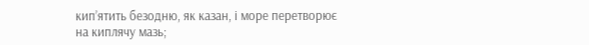кип’ятить безодню, як казан, і море перетворює на киплячу мазь;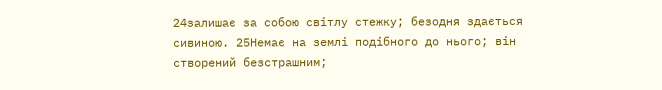24залишає за собою світлу стежку; безодня здається сивиною. 25Немає на землі подібного до нього; він створений безстрашним;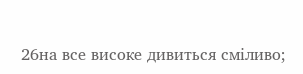26на все високе дивиться сміливо;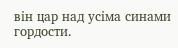він цар над усіма синами гордости.